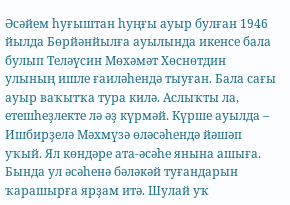Әсәйем һуғыштан һуңғы ауыр булған 1946 йылда Бөрйәнйылға ауылында икенсе бала булып Теләүсин Мөхәмәт Хөснөтдин улының ишле ғаиләһендә тыуған. Бала сағы ауыр ваҡытҡа тура килә. Аслыҡты ла, етешһеҙлекте лә әҙ күрмәй. Күрше ауылда – Ишбирҙелә Мәхмүзә өләсәһендә йәшәп уҡый. Ял көндәре ата-әсәһе янына ашыға. Бында ул әсәһенә бәләкәй туғандарын ҡарашырға ярҙам итә. Шулай уҡ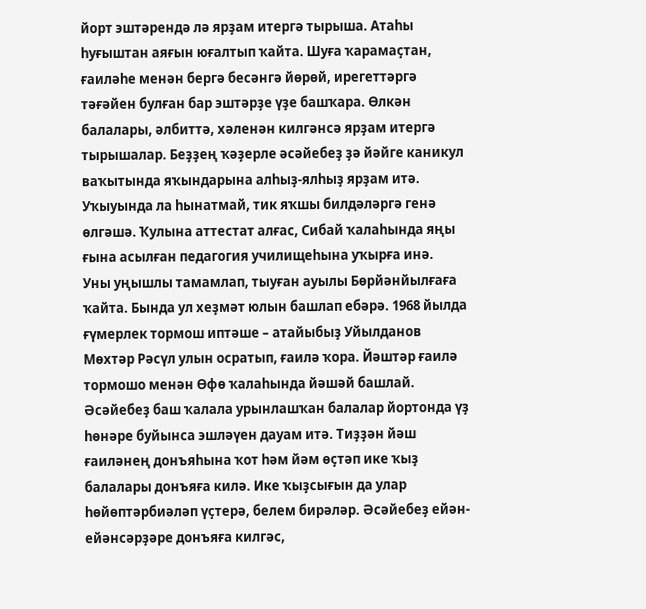йорт эштәрендә лә ярҙам итергә тырыша. Атаһы һуғыштан аяғын юғалтып ҡайта. Шуға ҡарамаҫтан, ғаиләһе менән бергә бесәнгә йөрөй, ирегеттәргә тәғәйен булған бар эштәрҙе үҙе башҡара. Өлкән балалары, әлбиттә, хәленән килгәнсә ярҙам итергә тырышалар. Беҙҙең ҡәҙерле әсәйебеҙ ҙә йәйге каникул ваҡытында яҡындарына алһыҙ-ялһыҙ ярҙам итә. Уҡыуында ла һынатмай, тик яҡшы билдәләргә генә өлгәшә. Ҡулына аттестат алғас, Сибай ҡалаһында яңы ғына асылған педагогия училищеһына уҡырға инә.
Уны уңышлы тамамлап, тыуған ауылы Бөрйәнйылғаға ҡайта. Бында ул хеҙмәт юлын башлап ебәрә. 1968 йылда ғүмерлек тормош иптәше – атайыбыҙ Уйылданов Мөхтәр Рәсүл улын осратып, ғаилә ҡора. Йәштәр ғаилә тормошо менән Өфө ҡалаһында йәшәй башлай. Әсәйебеҙ баш ҡалала урынлашҡан балалар йортонда үҙ һөнәре буйынса эшләүен дауам итә. Тиҙҙән йәш ғаиләнең донъяһына ҡот һәм йәм өҫтәп ике ҡыҙ балалары донъяға килә. Ике ҡыҙсығын да улар һөйөптәрбиәләп үҫтерә, белем бирәләр. Әсәйебеҙ ейән-ейәнсәрҙәре донъяға килгәс,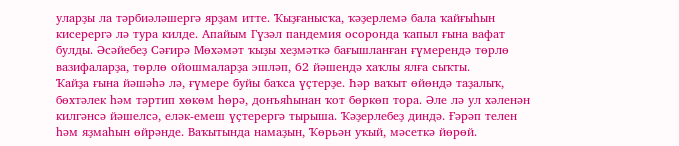уларҙы ла тәрбиәләшергә ярҙам итте. Ҡыҙғанысҡа, ҡәҙерлемә бала ҡайғыһын кисерергә лә тура килде. Апайым Гүзәл пандемия осоронда ҡапыл ғына вафат булды. Әсәйебеҙ Сәғирә Мөхәмәт ҡыҙы хеҙмәткә бағышланған ғүмерендә төрлө вазифаларҙа, төрлө ойошмаларҙа эшләп, 62 йәшендә хаҡлы ялға сыҡты.
Ҡайҙа ғына йәшәһә лә, ғүмере буйы баҡса үҫтерҙе. Һәр ваҡыт өйөндә таҙалыҡ, бөхтәлек һәм тәртип хөкөм һөрә, донъяһынан ҡот бөркөп тора. Әле лә ул хәленән килгәнсә йәшелсә, еләк-емеш үҫтерергә тырыша. Ҡәҙерлебеҙ диндә. Ғәрәп телен һәм яҙмаһын өйрәнде. Ваҡытында намаҙын, Ҡөрьән уҡый, мәсеткә йөрөй.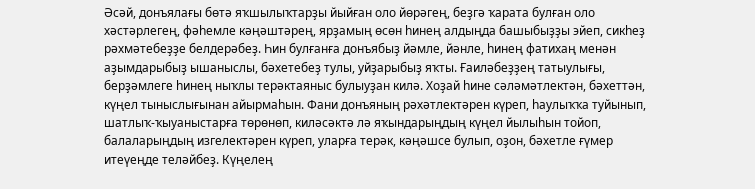Әсәй, донъялағы бөтә яҡшылыҡтарҙы йыйған оло йөрәгең, беҙгә ҡарата булған оло хәстәрлегең, фәһемле кәңәштәрең, ярҙамың өсөн һинең алдыңда башыбыҙҙы эйеп, сикһеҙ рәхмәтебеҙҙе белдерәбеҙ. Һин булғанға донъябыҙ йәмле, йәнле, һинең фатихаң менән аҙымдарыбыҙ ышаныслы, бәхетебеҙ тулы, уйҙарыбыҙ яҡты. Ғаиләбеҙҙең татыулығы, берҙәмлеге һинең ныҡлы терәктаяныс булыуҙан килә. Хоҙай һине сәләмәтлектән, бәхеттән, күңел тыныслығынан айырмаһын. Фани донъяның рәхәтлектәрен күреп, һаулыҡҡа туйынып, шатлыҡ-ҡыуаныстарға төрөнөп, киләсәктә лә яҡындарыңдың күңел йылыһын тойоп, балаларыңдың изгелектәрен күреп, уларға терәк, кәңәшсе булып, оҙон, бәхетле ғүмер итеүеңде теләйбеҙ. Күңелең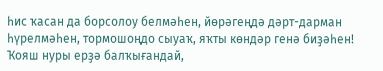һис ҡасан да борсолоу белмәһен, йөрәгеңдә дәрт-дарман һүрелмәһен, тормошоңдо сыуаҡ, яҡты көндәр генә биҙәһен!
Ҡояш нуры ерҙә балҡығандай,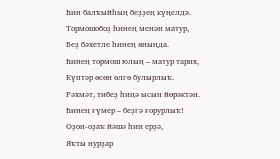Һин балҡыйһың беҙҙең күңелдә.
Тормошобоҙ һинең менән матур,
Беҙ бәхетле һинең яныңда.
Һинең тормош юлың – матур тарих,
Күптәр өсөн өлгө булырлыҡ.
Рәхмәт, тибеҙ һиңә ысын йөрәктән.
Һинең ғүмер – беҙгә ғорурлыҡ!
Оҙон-оҙаҡ йәшә һин ерҙә,
Яҡты нурҙар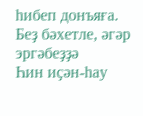һибеп донъяға.
Беҙ бәхетле, әгәр эргәбеҙҙә
Һин иҫән-һау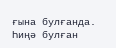ғына булғанда.
Һиңә булған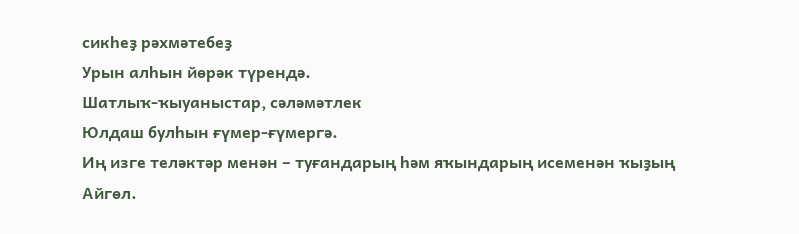сикһеҙ рәхмәтебеҙ
Урын алһын йөрәк түрендә.
Шатлыҡ-ҡыуаныстар, сәләмәтлек
Юлдаш булһын ғүмер-ғүмергә.
Иң изге теләктәр менән – туғандарың һәм яҡындарың исеменән ҡыҙың Айгөл.